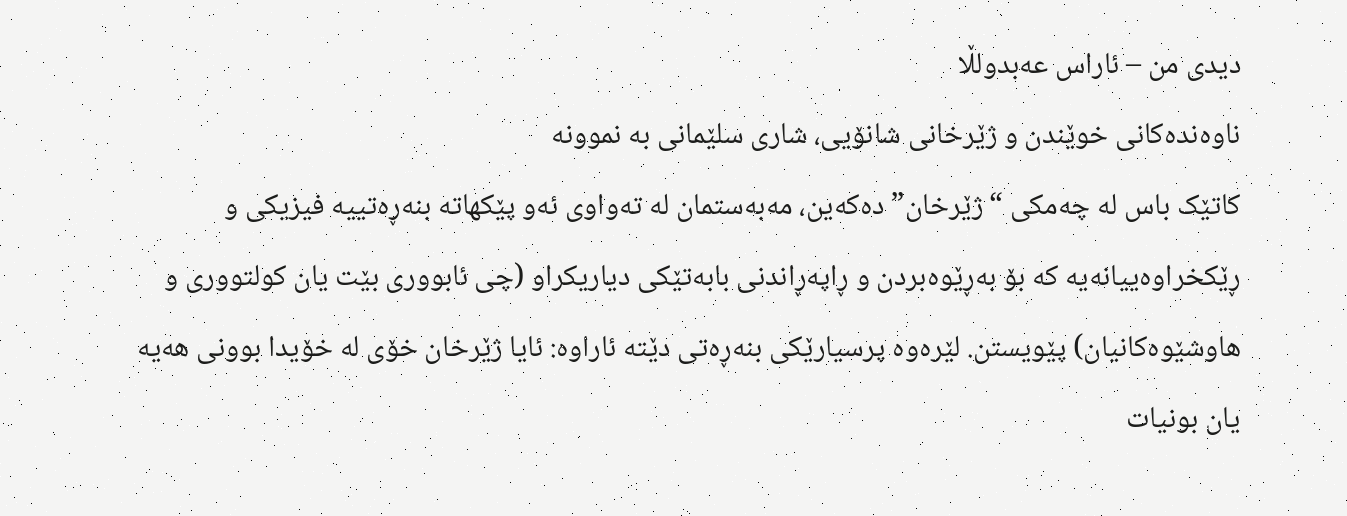دیدی من – ئاراس عەبدولڵا
ناوەندەکانی خوێندن و ژێرخانی شانۆیی، شاری سلێمانی بە نموونە
کاتێک باس لە چەمکی “ژێرخان” دەکەین، مەبەستمان لە تەواوی ئەو پێکهاتە بنەڕەتییە فیزیکی و ڕێکخراوەییانەیە کە بۆ بەڕێوەبردن و ڕاپەڕاندنی بابەتێکی دیاریکراو (چی ئابووری بێت یان کولتووری و هاوشێوەکانیان) پێویستن. لێرەوە پرسیارێکی بنەڕەتی دێتە ئاراوە: ئایا ژێرخان خۆی لە خۆیدا بوونی هەیە یان بونیات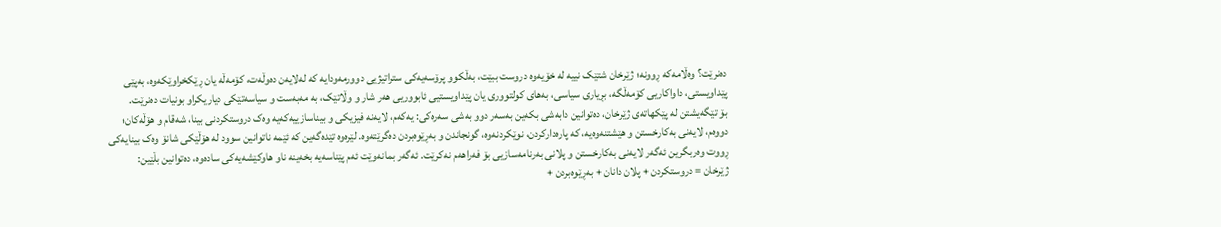دەنرێت؟ وەڵامەکە ڕوونە؛ ژێرخان شتێک نییە لە خۆیەوە دروست ببێت، بەڵکوو پرۆسەیەکی ستراتیژیی دوورمەودایە کە لەلایەن دەوڵەت، کۆمەڵە یان ڕێکخراوێکەوە، بەپێی پێداویستی، داواکاریی کۆمەڵگە، بڕیاری سیاسی، بەهای کولتووری یان پێداویستیی ئابووریی هەر شار و وڵاتێک، بە مەبەست و سیاسەتێکی دیاریکراو بونیات دەنرێت.
بۆ تێگەیشتن لە پێکهاتەی ژێرخان، دەتوانین دابەشی بکەین بەسەر دوو بەشی سەرەکی: یەکەم، لایەنە فیزیکی و بیناسازییەکەیە وەک دروستکردنی بینا، شەقام و هۆڵەکان؛ دووەم، لایەنی بەکارخستن و هێشتنەوەیە، کە پارەدارکردن، نوێکردنەوە، گونجاندن و بەڕێوەبردن دەگرێتەوە. لێرەوە تێدەگەین کە ئێمە ناتوانین سوود لە هۆڵێکی شانۆ وەک بینایەکی ڕووت وەربگرین ئەگەر لایەنی بەکارخستن و پلانی بەرنامەسازیی بۆ فەراهەم نەکرێت. ئەگەر بمانەوێت ئەم پێناسەیە بخەینە ناو هاوکێشەیەکی سادەوە، دەتوانین بڵێین:
ژێرخان = دروستکردن + پلان دانان + بەڕێوەبردن +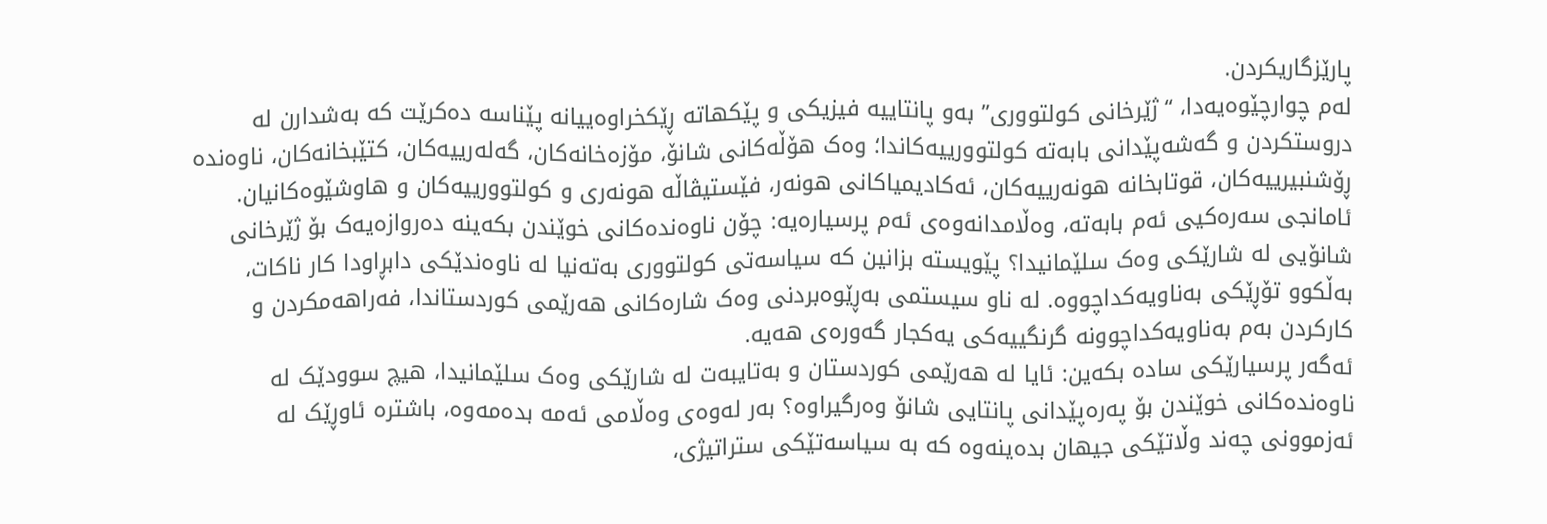پارێزگاریکردن.
لەم چوارچێوەیەدا، “ژێرخانی کولتووری” بەو پانتاییە فیزیکی و پێکهاتە ڕێکخراوەییانە پێناسە دەکرێت کە بەشدارن لە دروستکردن و گەشەپێدانی بابەتە کولتوورییەکاندا؛ وەک هۆڵەکانی شانۆ، مۆزەخانەکان، گەلەرییەکان، کتێبخانەکان، ناوەندە ڕۆشنبیرییەکان، قوتابخانە هونەرییەکان، ئەکادیمیاکانی هونەر، فێستیڤاڵە هونەری و کولتوورییەکان و هاوشێوەکانیان.
ئامانجی سەرەکیی ئەم بابەتە، وەڵامدانەوەی ئەم پرسیارەیە: چۆن ناوەندەکانی خوێندن بکەینە دەروازەیەک بۆ ژێرخانی شانۆیی لە شارێکی وەک سلێمانیدا؟ پێویستە بزانین کە سیاسەتی کولتووری بەتەنیا لە ناوەندێکی دابڕاودا کار ناکات، بەڵکوو تۆڕێکی بەناویەکداچووە. لە ناو سیستمی بەڕێوەبردنی وەک شارەکانی هەرێمی کوردستاندا، فەراهەمکردن و کارکردن بەم بەناویەکداچوونە گرنگییەکی یەکجار گەورەی هەیە.
ئەگەر پرسیارێکی سادە بکەین: ئایا لە هەرێمی کوردستان و بەتایبەت لە شارێکی وەک سلێمانیدا، هیچ سوودێک لە ناوەندەکانی خوێندن بۆ پەرەپێدانی پانتایی شانۆ وەرگیراوە؟ بەر لەوەی وەڵامی ئەمە بدەمەوە، باشترە ئاوڕێک لە ئەزموونی چەند وڵاتێکی جیهان بدەینەوە کە بە سیاسەتێکی ستراتیژی،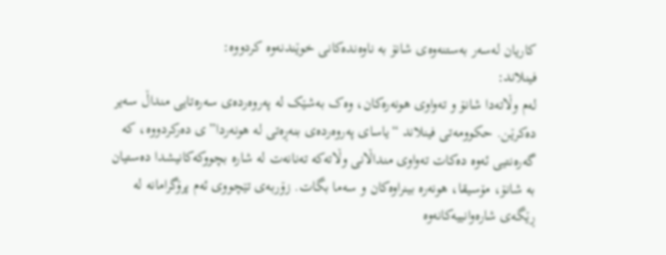کاریان لەسەر بەستنەوەی شانۆ بە ناوەندەکانی خوێندنەوە کردووە:
فینلاند:
لەم وڵاتەدا شانۆ و تەواوی هونەرەکان، وەک بەشێک لە پەروەردەی سەرەتایی منداڵ سەیر دەکرێن. حکوومەتی فینلاند “یاسای پەروەردەی بنەڕەتی لە هونەردا”ی دەرکردووە، کە گەرەنتیی ئەوە دەکات تەواوی منداڵانی وڵاتەکە تەنانەت لە شارە بچووکەکانیشدا دەستیان بە شانۆ، مۆسیقا، هونەرە بینراوەکان و سەما بگات. زۆربەی تێچووی ئەم پرۆگرامانە لە ڕێگەی شارەوانییەکانەوە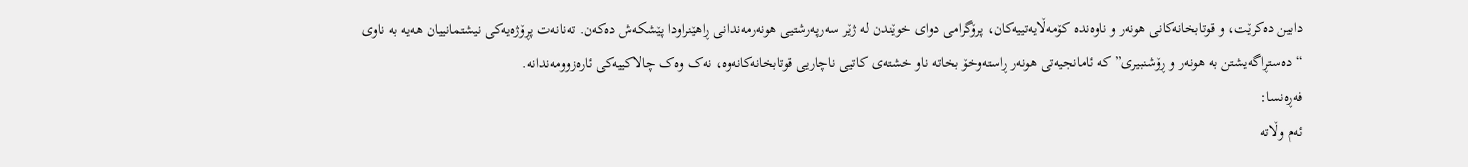دابین دەکرێت، و قوتابخانەکانی هونەر و ناوەندە کۆمەڵایەتییەکان، پرۆگرامی دوای خوێندن لە ژێر سەرپەرشتیی هونەرمەندانی ڕاهێنراودا پێشکەش دەکەن. تەنانەت پڕۆژەیەکی نیشتمانییان هەیە بە ناوی “دەستڕاگەیشتن بە هونەر و ڕۆشنبیری” کە ئامانجیەتی هونەر ڕاستەوخۆ بخاتە ناو خشتەی کاتیی ناچاریی قوتابخانەکانەوە، نەک وەک چالاکییەکی ئارەزوومەندانە.
فەڕەنسا:
ئەم وڵاتە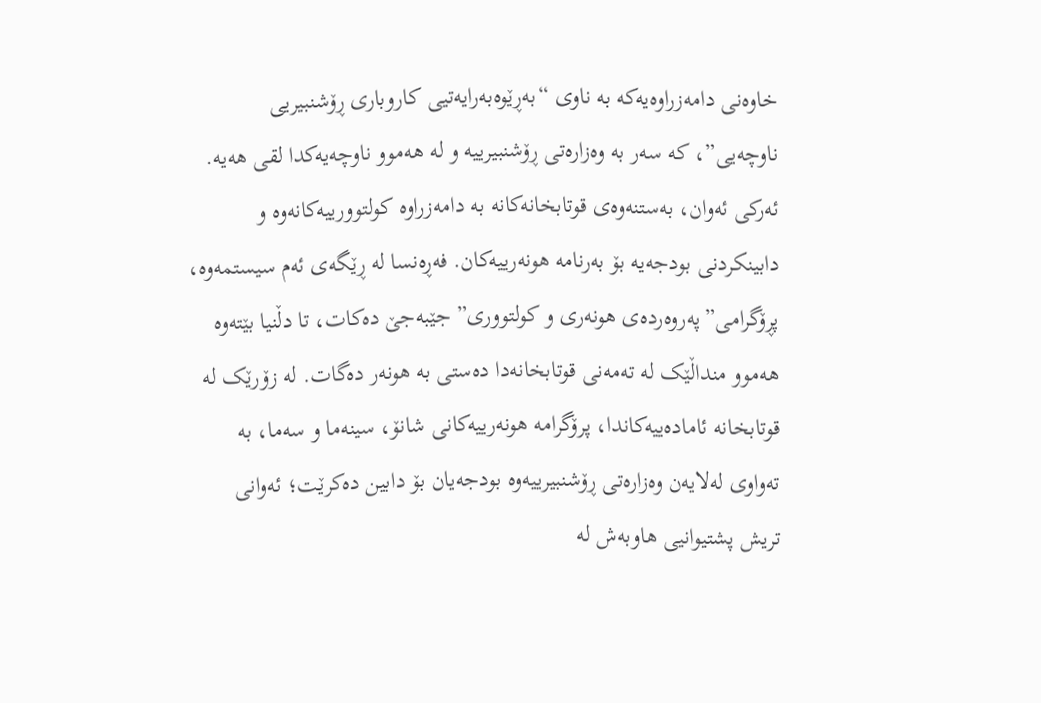خاوەنی دامەزراوەیەکە بە ناوی “بەڕێوەبەرایەتیی کاروباری ڕۆشنبیریی ناوچەیی”، کە سەر بە وەزارەتی ڕۆشنبیرییە و لە هەموو ناوچەیەکدا لقی هەیە. ئەرکی ئەوان، بەستنەوەی قوتابخانەکانە بە دامەزراوە کولتوورییەکانەوە و دابینکردنی بودجەیە بۆ بەرنامە هونەرییەکان. فەڕەنسا لە ڕێگەی ئەم سیستمەوە، پڕۆگرامی”پەروەردەی هونەری و کولتووری” جێبەجێ دەکات، تا دڵنیا بێتەوە هەموو منداڵێک لە تەمەنی قوتابخانەدا دەستی بە هونەر دەگات. لە زۆرێک لە قوتابخانە ئامادەییەکاندا، پرۆگرامە هونەرییەکانی شانۆ، سینەما و سەما، بە تەواوی لەلایەن وەزارەتی ڕۆشنبیرییەوە بودجەیان بۆ دابین دەکرێت؛ ئەوانی تریش پشتیوانیی هاوبەش لە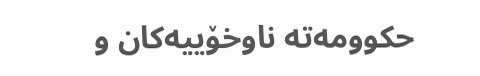حکوومەتە ناوخۆییەکان و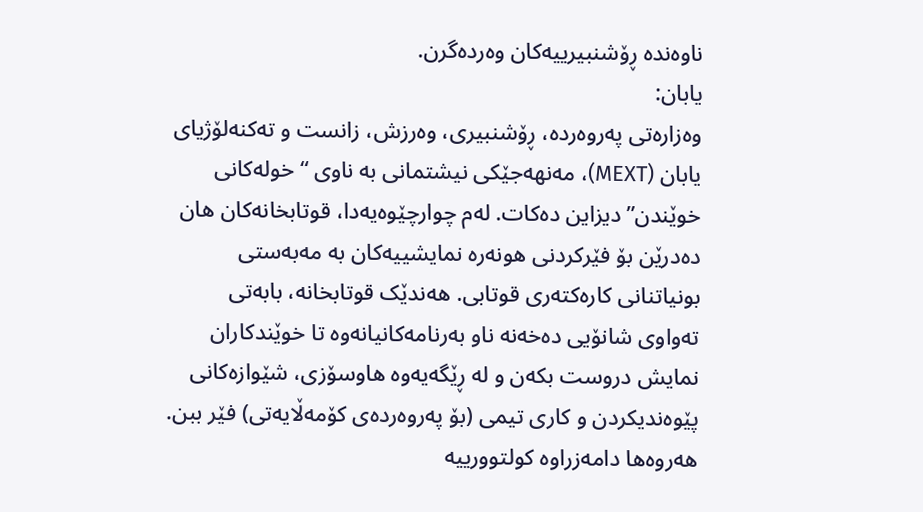ناوەندە ڕۆشنبیرییەکان وەردەگرن.
یابان:
وەزارەتی پەروەردە، ڕۆشنبیری، وەرزش، زانست و تەکنەلۆژیای یابان (MEXT)، مەنهەجێکی نیشتمانی بە ناوی “خولەکانی خوێندن” دیزاین دەکات. لەم چوارچێوەیەدا، قوتابخانەکان هان دەدرێن بۆ فێرکردنی هونەرە نمایشییەکان بە مەبەستی بونیاتنانی کارەکتەری قوتابی. هەندێک قوتابخانە، بابەتی تەواوی شانۆیی دەخەنە ناو بەرنامەکانیانەوە تا خوێندکاران نمایش دروست بکەن و لە ڕێگەیەوە هاوسۆزی، شێوازەکانی پێوەندیکردن و کاری تیمی (بۆ پەروەردەی کۆمەڵایەتی) فێر ببن. هەروەها دامەزراوە کولتوورییە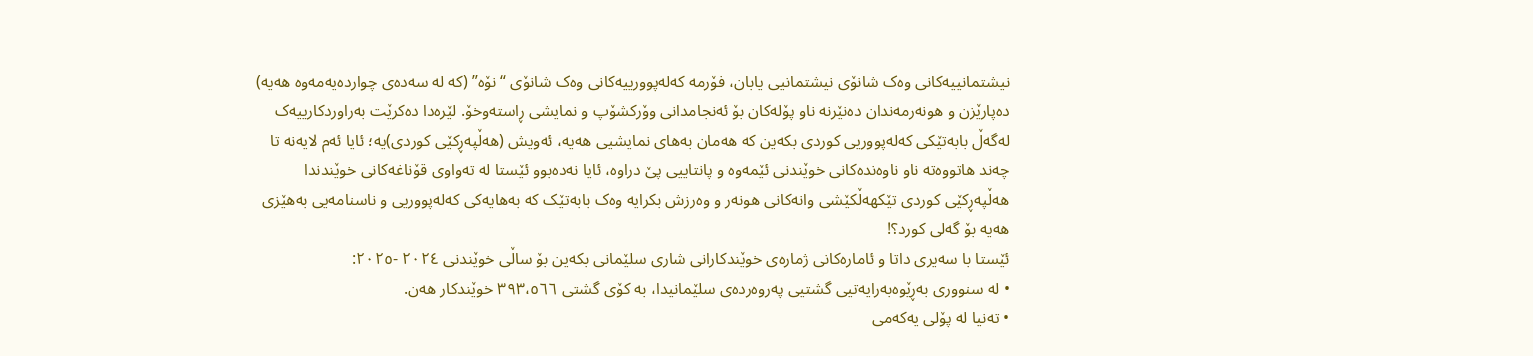نیشتمانییەکانی وەک شانۆی نیشتمانیی یابان، فۆرمە کەلەپوورییەکانی وەک شانۆی “نۆە” (کە لە سەدەی چواردەیەمەوە هەیە) دەپارێزن و هونەرمەندان دەنێرنە ناو پۆلەکان بۆ ئەنجامدانی وۆرکشۆپ و نمایشی ڕاستەوخۆ. لێرەدا دەکرێت بەراوردکارییەک لەگەڵ بابەتێکی کەلەپووریی کوردی بکەین کە هەمان بەهای نمایشیی هەیە، ئەویش (هەڵپەڕکێی کوردی)یە؛ ئایا ئەم لایەنە تا چەند هاتووەتە ناو ناوەندەکانی خوێندنی ئێمەوە و پانتاییی پێ دراوە، ئایا نەدەبوو ئێستا لە تەواوی قۆناغەکانی خوێندندا هەڵپەڕکێی کوردی تێکهەڵکێشی وانەکانی هونەر و وەرزش بکرایە وەک بابەتێک کە بەهایەکی کەلەپووریی و ناسنامەیی بەهێزی هەیە بۆ گەلی کورد؟!
ئێستا با سەیری داتا و ئامارەکانی ژمارەی خوێندکارانی شاری سلێمانی بکەین بۆ ساڵی خوێندنی ٢٠٢٤ -٢٠٢٥:
• لە سنووری بەڕێوەبەرایەتیی گشتیی پەروەردەی سلێمانیدا، بە کۆی گشتی ٣٩٣،٥٦٦ خوێندکار هەن.
• تەنیا لە پۆلی یەکەمی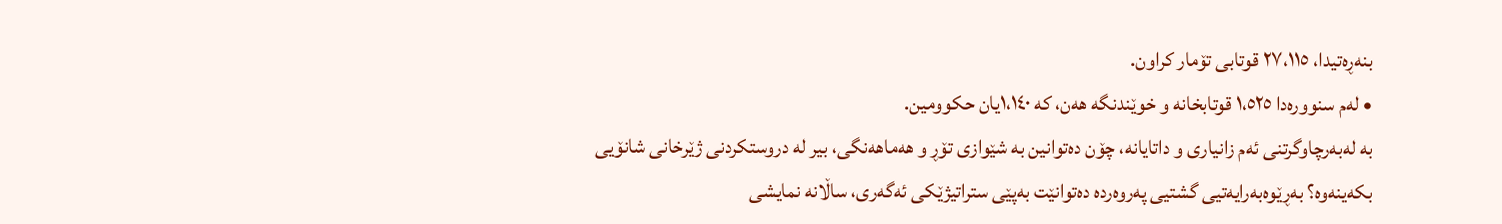بنەڕەتیدا، ٢٧،١١٥ قوتابی تۆمار کراون.
• لەم سنوورەدا ١،٥٢٥ قوتابخانە و خوێندنگە هەن، کە ١،١٤٠یان حکوومین.
بە لەبەرچاوگرتنی ئەم زانیاری و داتایانە، چۆن دەتوانین بە شێوازی تۆڕ و هەماهەنگی، بیر لە دروستکردنی ژێرخانی شانۆیی بکەینەوە؟ بەڕێوەبەرایەتیی گشتیی پەروەردە دەتوانێت بەپێی ستراتیژێکی ئەگەری، ساڵانە نمایشی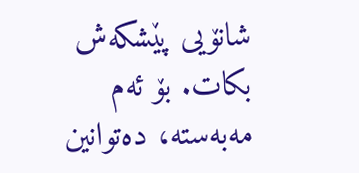شانۆیی پێشکەش بکات. بۆ ئەم مەبەستە، دەتوانین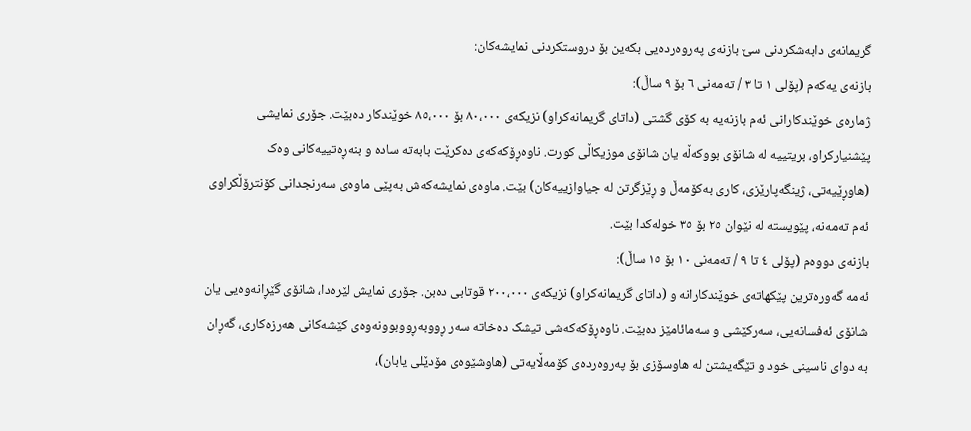گریمانەی دابەشکردنی سێ بازنەی پەروەردەیی بکەین بۆ دروستکردنی نمایشەکان:
بازنەی یەکەم (پۆلی ١ تا ٣ / تەمەنی ٦ بۆ ٩ ساڵ):
ژمارەی خوێندکارانی ئەم بازنەیە بە کۆی گشتی (داتای گریمانەکراو) نزیکەی ٨٠،٠٠٠ بۆ ٨٥،٠٠٠ خوێندکار دەبێت. جۆری نمایشی پێشنیارکراو، بریتییە لە شانۆی بووکەڵە یان شانۆی موزیکاڵی کورت. ناوەڕۆکەکەی دەکرێت بابەتە سادە و بنەڕەتییەکانی وەک (هاوڕێیەتی، ژینگەپارێزی، کاری بەکۆمەڵ و ڕێزگرتن لە جیاوازییەکان) بێت. ماوەی نمایشەکەش بەپێی ماوەی سەرنجدانی کۆنترۆڵکراوی ئەم تەمەنە، پێویستە لە نێوان ٢٥ بۆ ٣٥ خولەکدا بێت.
بازنەی دووەم (پۆلی ٤ تا ٩ / تەمەنی ١٠ بۆ ١٥ ساڵ):
ئەمە گەورەترین پێکهاتەی خوێندکارانە و (داتای گریمانەکراو) نزیکەی ٢٠٠،٠٠٠ قوتابی دەبن. جۆری نمایش لێرەدا، شانۆی گێڕانەوەیی یان شانۆی ئەفسانەیی، سەرکێشی و سەمائامێز دەبێت. ناوەڕۆکەکەشی تیشک دەخاتە سەر ڕووبەڕووبوونەوەی کێشەکانی هەرزەکاری، گەڕان بە دوای ناسینی خود و تێگەیشتن لە هاوسۆزی بۆ پەروەردەی کۆمەڵایەتی (هاوشێوەی مۆدێلی یابان)،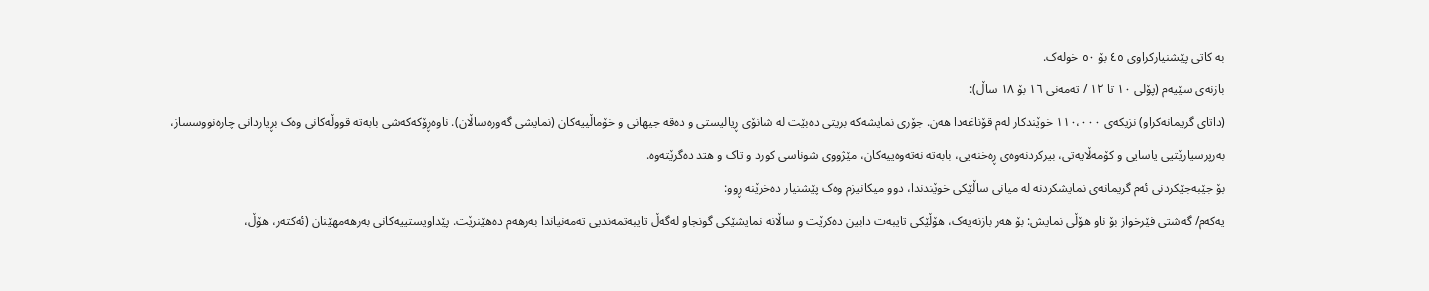بە کاتی پێشنیارکراوی ٤٥ بۆ ٥٠ خولەک.
بازنەی سێیەم (پۆلی ١٠ تا ١٢ / تەمەنی ١٦ بۆ ١٨ ساڵ):
(داتای گریمانەکراو) نزیکەی ١١٠،٠٠٠ خوێندکار لەم قۆناغەدا هەن. جۆری نمایشەکە بریتی دەبێت لە شانۆی ڕیالیستی و دەقە جیهانی و خۆماڵییەکان (نمایشی گەورەساڵان). ناوەڕۆکەکەشی بابەتە قووڵەکانی وەک بڕیاردانی چارەنووسساز، بەرپرسیارێتیی یاسایی و کۆمەڵایەتی، بیرکردنەوەی ڕەخنەیی، بابەتە نەتەوەییەکان، مێژووی شوناسی کورد و تاک و هتد دەگرێتەوە.
بۆ جێبەجێکردنی ئەم گریمانەی نمایشکردنە لە میانی ساڵێکی خوێندندا، دوو میکانیزم وەک پێشنیار دەخرێنە ڕوو:
یەکەم/ گەشتی فێرخواز بۆ ناو هۆڵی نمایش: بۆ هەر بازنەیەک، هۆڵێکی تایبەت دابین دەکرێت و ساڵانە نمایشێکی گونجاو لەگەڵ تایبەتمەندیی تەمەنیاندا بەرهەم دەهێنرێت. پێداویستییەکانی بەرهەمهێنان (ئەکتەر، هۆڵ،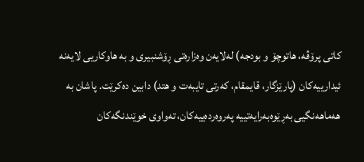کاتی پرۆڤە، هاتوچۆ و بودجە) لەلایەن وەزارەتی ڕۆشنبیری و بە هاوکاریی لایەنە ئیدارییەکان (پارێزگار، قایمقام، کەرتی تایبەت و هتد) دابین دەکرێت. پاشان بە هەماهەنگیی بەڕێوەبەرایەتییە پەروەردەییەکان، تەواوی خوێندنگەکان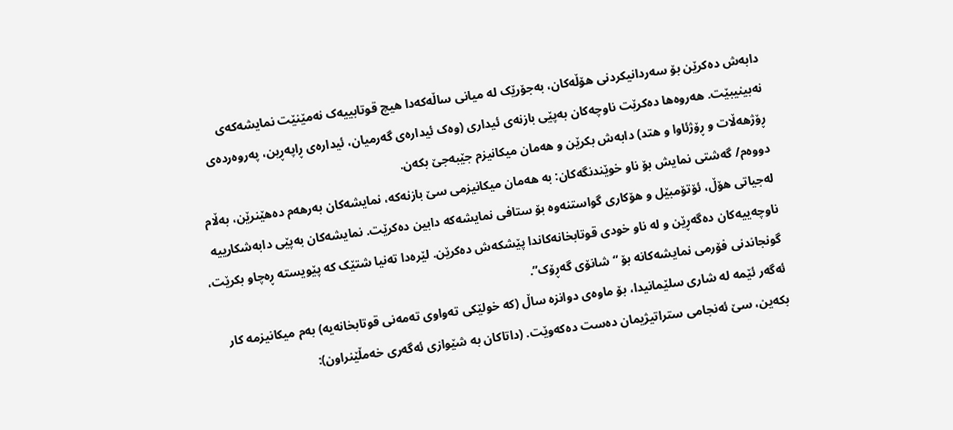دابەش دەکرێن بۆ سەردانیکردنی هۆڵەکان، بەجۆرێک لە میانی ساڵەکەدا هیچ قوتابییەک نەمێنێت نمایشەکەی نەبینیبێت. هەروەها دەکرێت ناوچەکان بەپێی بازنەی ئیداری (وەک ئیدارەی گەرمیان، ئیدارەی ڕاپەڕین، پەروەردەی ڕۆژهەڵات و ڕۆژئاوا و هتد) دابەش بکرێن و هەمان میکانیزم جێبەجێ بکەن.
دووەم/ گەشتی نمایش بۆ ناو خوێندنگەکان: بە هەمان میکانیزمی سێ بازنەکە، نمایشەکان بەرهەم دەهێنرێن، بەڵام لەجیاتی هۆڵ، ئۆتۆمبێل و هۆکاری گواستنەوە بۆ ستافی نمایشەکە دابین دەکرێت. نمایشەکان بەپێی دابەشکارییە ناوچەییەکان دەگەڕێن و لە ناو خودی قوتابخانەکاندا پێشکەش دەکرێن. لێرەدا تەنیا شتێک کە پێویستە ڕەچاو بکرێت، گونجاندنی فۆرمی نمایشەکانە بۆ “شانۆی گەڕۆک”.
ئەگەر ئێمە لە شاری سلێمانیدا، بۆ ماوەی دوانزە ساڵ (کە خولێکی تەواوی تەمەنی قوتابخانەیە) بەم میکانیزمە کار بکەین، سێ ئەنجامی ستراتیژیمان دەست دەکەوێت. (داتاکان بە شێوازی ئەگەری خەمڵێنراون):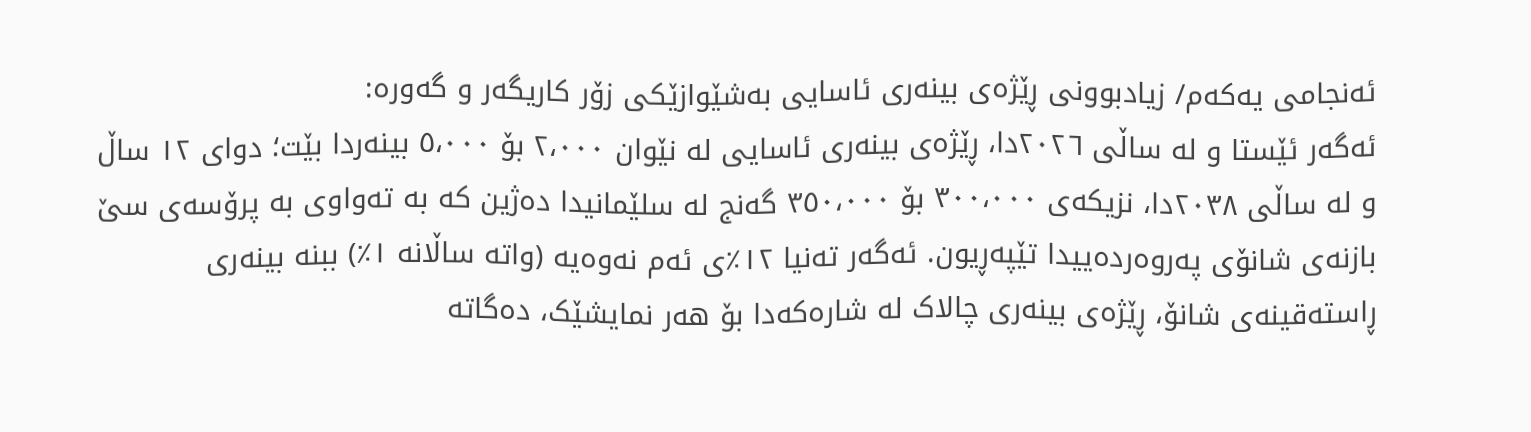ئەنجامی یەکەم/ زیادبوونی ڕێژەی بینەری ئاسایی بەشێوازێکی زۆر کاریگەر و گەورە:
ئەگەر ئێستا و لە ساڵی ٢٠٢٦دا، ڕێژەی بینەری ئاسایی لە نێوان ٢،٠٠٠ بۆ ٥،٠٠٠ بینەردا بێت؛ دوای ١٢ ساڵ و لە ساڵی ٢٠٣٨دا، نزیکەی ٣٠٠،٠٠٠ بۆ ٣٥٠،٠٠٠ گەنج لە سلێمانیدا دەژین کە بە تەواوی بە پرۆسەی سێ بازنەی شانۆی پەروەردەییدا تێپەڕیون. ئەگەر تەنیا ١٢٪ی ئەم نەوەیە (واتە ساڵانە ١٪) ببنە بینەری ڕاستەقینەی شانۆ، ڕێژەی بینەری چالاک لە شارەکەدا بۆ هەر نمایشێک، دەگاتە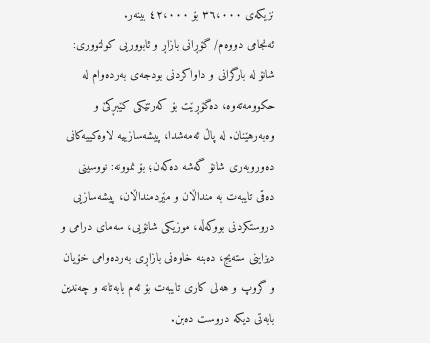نزیکەی ٣٦،٠٠٠ بۆ ٤٢،٠٠٠ بینەر.
ئەنجامی دووەم/ گۆڕانی بازاڕ و ئابووریی کولتووری:
شانۆ لە بارگرانی و داواکردنی بودجەی بەردەوام لە حکوومەتەوە، دەگۆڕێت بۆ کەرتێکی کێبڕکێ و وەبەرهێنان. لە پاڵ ئەمەشدا، پیشەسازییە لاوەکییەکانی دەوروبەری شانۆ گەشە دەکەن؛ بۆ نموونە: نووسینی دەقی تایبەت بە منداڵان و مێردمنداڵان، پیشەسازیی دروستکردنی بووکەڵە، موزیکی شانۆیی، سەمای درامی و دیزاینی ستەیج، دەبنە خاوەنی بازاڕی بەردەوامی خۆیان و گروپ و هەلی کاری تایبەت بۆ ئەم بابەتانە و چەندین بابەتی دیکە دروست دەبن.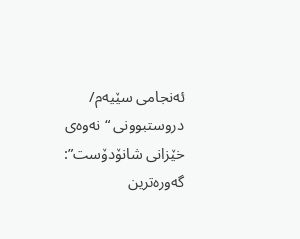ئەنجامی سێیەم/ دروستبوونی “نەوەی خێزانی شانۆدۆست”:
گەورەترین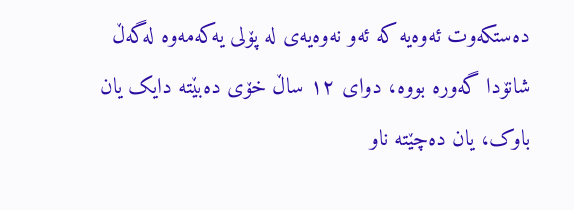دەستکەوت ئەوەیە کە ئەو نەوەیەی لە پۆلی یەکەمەوە لەگەڵ شانۆدا گەورە بووە، دوای ١٢ ساڵ خۆی دەبێتە دایک یان باوک، یان دەچێتە ناو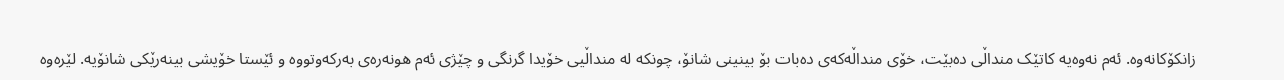زانکۆکانەوە. ئەم نەوەیە کاتێک منداڵی دەبێت، خۆی منداڵەکەی دەبات بۆ بینینی شانۆ، چونکە لە منداڵیی خۆیدا گرنگی و چێژی ئەم هونەرەی بەرکەوتووە و ئێستا خۆیشی بینەرێکی شانۆیە. لێرەوە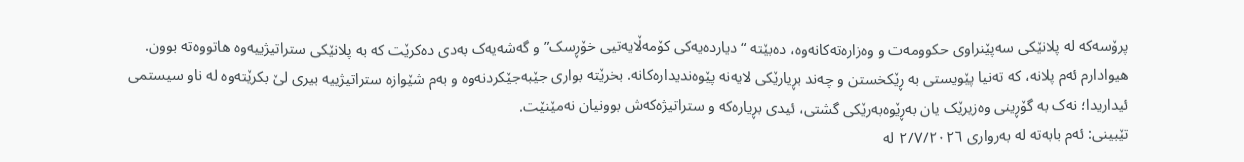پرۆسەکە لە پلانێکی سەپێنراوی حکوومەت و وەزارەتەکانەوە، دەبێتە “دیاردەیەکی کۆمەڵایەتیی خۆڕسک” و گەشەیەک بەدی دەکرێت کە بە پلانێکی ستراتیژییەوە هاتووەتە بوون.
هیوادارم ئەم پلانە، کە تەنیا پێویستی بە ڕێکخستن و چەند بڕیارێکی لایەنە پێوەندیدارەکانە. بخرێتە بواری جێبەجێکردنەوە و بەم شێوازە ستراتیژییە بیری لێ بکرێتەوە لە ناو سیستمی ئیداریدا؛ نەک بە گۆڕینی وەزیرێک یان بەڕێوەبەرێکی گشتی، ئیدی بڕیارەکە و ستراتیژەکەش بوونیان نەمێنێت.
تێبینی: ئەم بابەتە لە بەرواری ٢/٧/٢٠٢٦ لە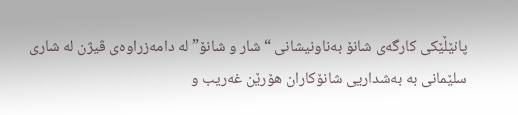پانێڵێکی کارگەی شانۆ بەناونیشانی “شار و شانۆ” لە دامەزراوەی ڤیژن لە شاری سلێمانی بە بەشداریی شانۆکاران هۆرێن غەریب و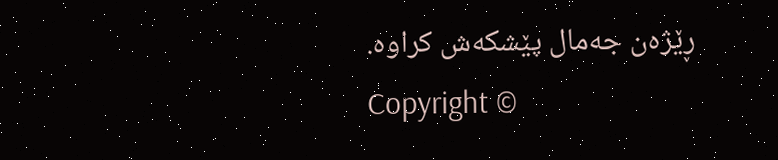ڕێژەن جەمال پێشکەش کراوە.
Copyright ©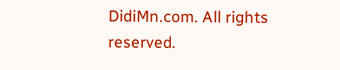DidiMn.com. All rights reserved.